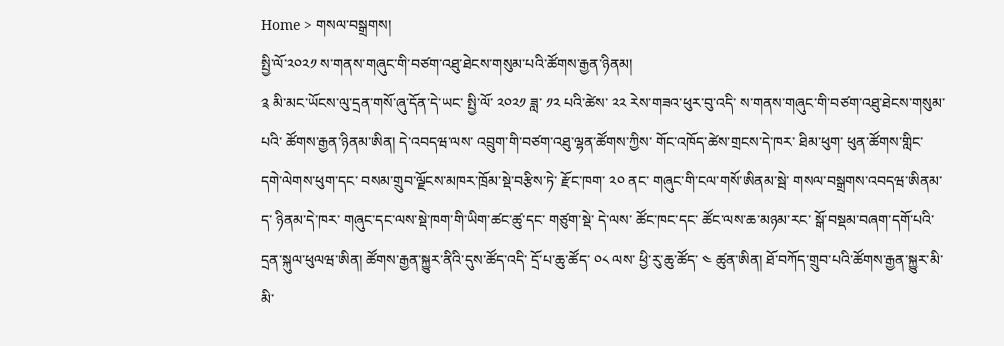Home > གསལ་བསྒྲགས།
སྤྱི་ལོ་༢༠༢༡ ས་གནས་གཞུང་གི་བཙག་འཐུ་ཐེངས་གསུམ་པའི་ཚོགས་རྒྱན་ཉིནམ།
༉ མི་མང་ཡོངས་ལུ་དྲན་གསོ་ཞུ་དོན་དེ་ཡང་ སྤྱི་ལོ་ ༢༠༢༡ ཟླ་ ༡༢ པའི་ཚེས་ ༢༢ རེས་གཟའ་ཕུར་བུ་འདི་ ས་གནས་གཞུང་གི་བཙག་འཐུ་ཐེངས་གསུམ་པའི་ ཚོགས་རྒྱན་ཉིནམ་ཨིན། དེ་འབདཝ་ལས་ འབྲུག་གི་བཙག་འཐུ་ལྷན་ཚོགས་ཀྱིས་ གོང་འཁོད་ཚེས་གྲངས་དེ་ཁར་ ཐིམ་ཕུག་ ཕུན་ཚོགས་གླིང་ དགེ་ལེགས་ཕུག་དང་ བསམ་གྲུབ་ལྗོངས་མཁར་ཁྲོམ་སྡེ་བརྩིས་ཏེ་ རྫོང་ཁག་ ༢༠ ནང་ གཞུང་གི་ངལ་གསོ་ཨིནམ་སྦེ་ གསལ་བསྒྲགས་འབདཝ་ཨིནམ་ད་ ཉིནམ་དེ་ཁར་ གཞུང་དང་ལས་སྡེ་ཁག་གི་ཡིག་ཚང་ཚུ་དང་ གཙུག་སྡེ་ དེ་ལས་ ཚོང་ཁང་དང་ ཚོང་ལས་ཆ་མཉམ་རང་ སྒོ་བསྡམ་བཞག་དགོ་པའི་དྲན་སྐུལ་ཕུལཝ་ཨིན། ཚོགས་རྒྱན་སྐྱུར་ནིའི་དུས་ཚོད་འདི་ དྲོ་པ་ཆུ་ཚོད་ ༠༨ ལས་ ཕྱི་རུ་ཆུ་ཚོད་ ༤ ཚུན་ཨིན། ཐོ་བཀོད་གྲུབ་པའི་ཚོགས་རྒྱན་སྐྱུར་མི་ མི་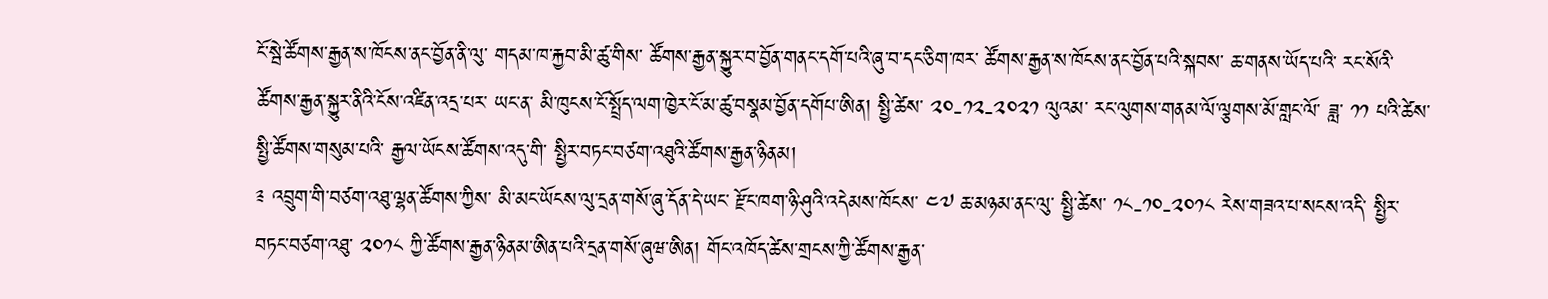ངོ་སྦེ་ཚོགས་རྒྱན་ས་ཁོངས་ནང་བྱོན་ནི་ལུ་ གདམ་ཁ་རྐྱབ་མི་ཚུ་གིས་ ཚོགས་རྒྱན་སྐྱུར་བ་བྱོན་གནང་དགོ་པའི་ཞུ་བ་དང་ཅིག་ཁར་ ཚོགས་རྒྱན་ས་ཁོངས་ནང་བྱོན་པའི་སྐབས་ ཆ་གནས་ཡོད་པའི་ རང་སོའི་ཚོགས་རྒྱན་སྐྱུར་ནིའི་ངོས་འཛིན་འདྲ་པར་ ཡང་ན་ མི་ཁུངས་ངོ་སྤྲོད་ལག་ཁྱེར་ངོ་མ་ཚུ་བསྣམ་བྱོན་དགོཔ་ཨིན། སྤྱི་ཚེས་ ༢༠-༡༢-༢༠༢༡ ལུའམ་ རང་ལུགས་གནམ་ལོ་ལྕགས་མོ་གླང་ལོ་ ཟླ་ ༡༡ པའི་ཚེས་
སྤྱི་ཚོགས་གསུམ་པའི་ རྒྱལ་ཡོངས་ཚོགས་འདུ་གི་ སྤྱིར་བཏང་བཙག་འཐུའི་ཚོགས་རྒྱན་ཉིནམ།
༉ འབྲུག་གི་བཙག་འཐུ་ལྷན་ཚོགས་ཀྱིས་ མི་མང་ཡོངས་ལུ་དྲན་གསོ་ཞུ་དོན་དེ་ཡང་ རྫོང་ཁག་ཉི་ཤུའི་འདེམས་ཁོངས་ ༤༧ ཆ་མཉམ་ནང་ལུ་ སྤྱི་ཚེས་ ༡༨-༡༠-༢༠༡༨ རེས་གཟའ་པ་སངས་འདི་ སྤྱིར་བཏང་བཙག་འཐུ་ ༢༠༡༨ ཀྱི་ཚོགས་རྒྱན་ཉིནམ་ཨིན་པའི་དྲན་གསོ་ཞུཝ་ཨིན། གོང་འཁོད་ཚེས་གྲངས་ཀྱི་ཚོགས་རྒྱན་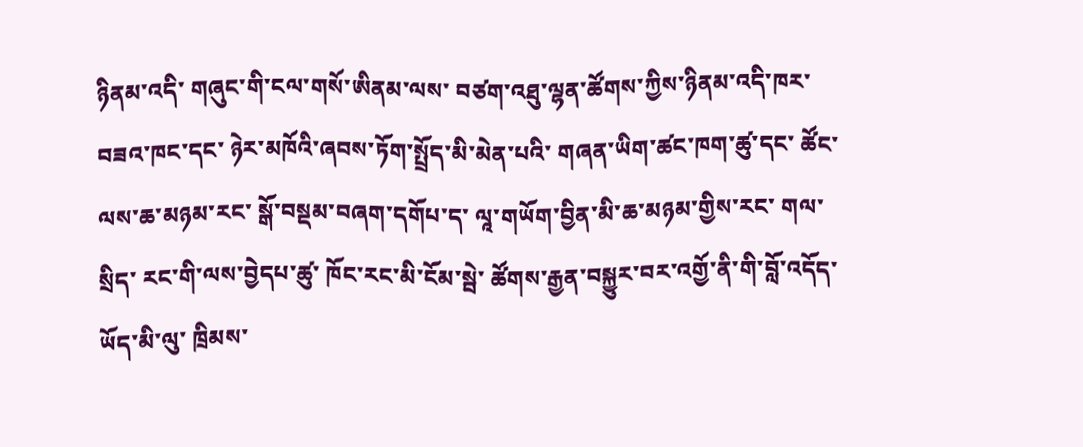ཉིནམ་འདི་ གཞུང་གི་ངལ་གསོ་ཨིནམ་ལས་ བཙག་འཐུ་ལྷན་ཚོགས་ཀྱིས་ཉིནམ་འདི་ཁར་ བཟའ་ཁང་དང་ ཉེར་མཁོའི་ཞབས་ཏོག་སྤྲོད་མི་མེན་པའི་ གཞན་ཡིག་ཚང་ཁག་ཚུ་དང་ ཚོང་ལས་ཆ་མཉམ་རང་ སྒོ་བསྡམ་བཞག་དགོཔ་ད་ ལཱ་གཡོག་བྱིན་མི་ཆ་མཉམ་གྱིས་རང་ གལ་སྲིད་ རང་གི་ལས་བྱེདཔ་ཚུ་ ཁོང་རང་མི་ངོམ་སྦེ་ ཚོགས་རྒྱན་བསྐྱུར་བར་འགྱོ་ནི་གི་བློ་འདོད་ཡོད་མི་ལུ་ ཁྲིམས་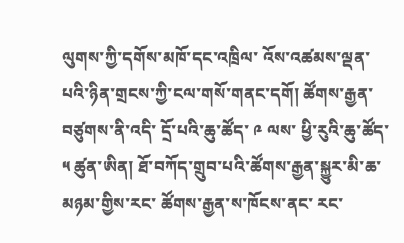ལུགས་ཀྱི་དགོས་མཁོ་དང་འཁྲིལ་ འོས་འཚམས་ལྡན་པའི་ཉིན་གྲངས་ཀྱི་ངལ་གསོ་གནང་དགོ། ཚོགས་རྒྱན་བཙུགས་ནི་འདི་ དྲོ་པའི་ཆུ་ཚོད་ ༩ ལས་ ཕྱི་རུའི་ཆུ་ཚོད་ ༥ ཚུན་ཨིན། ཐོ་བཀོད་གྲུབ་པའི་ཚོགས་རྒྱན་སྐྱུར་མི་ཆ་མཉམ་གྱིས་རང་ ཚོགས་རྒྱན་ས་ཁོངས་ནང་ རང་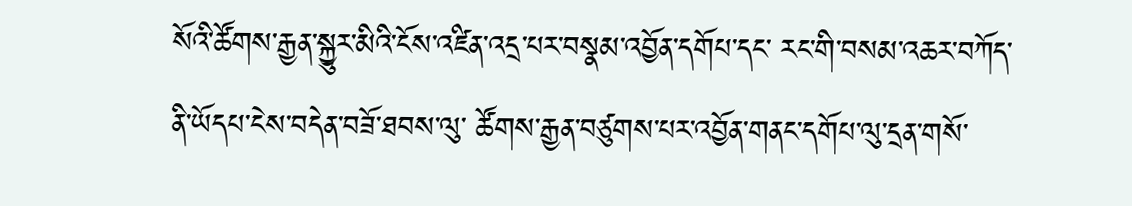སོའི་ཚོགས་རྒྱན་སྐྱུར་མིའི་ངོས་འཛིན་འདྲ་པར་བསྣམ་འབྱོན་དགོཔ་དང་ རང་གི་བསམ་འཆར་བཀོད་ནི་ཡོདཔ་ངེས་བདེན་བཟོ་ཐབས་ལུ་ ཚོགས་རྒྱན་བཙུགས་པར་འབྱོན་གནང་དགོཔ་ལུ་དྲན་གསོ་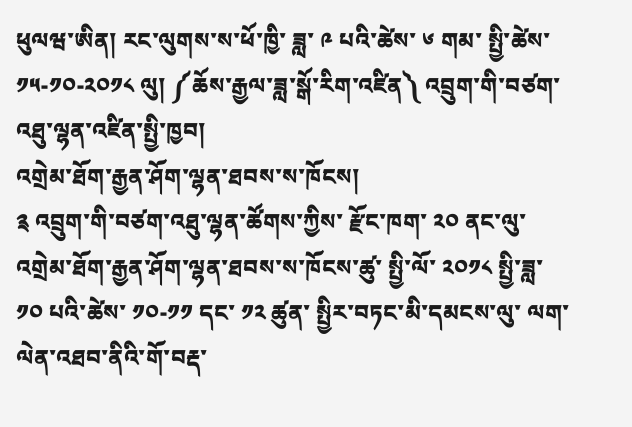ཕུལཝ་ཨིན། རང་ལུགས་ས་ཕོ་ཁྱི་ ཟླ་ ༩ པའི་ཚེས་ ༦ གམ་ སྤྱི་ཚེས་ ༡༥-༡༠-༢༠༡༨ ལུ། ༼ཆོས་རྒྱལ་ཟླ་སྒོ་རིག་འཛིན༽ འབྲུག་གི་བཙག་འཐུ་ལྷན་འཛིན་སྤྱི་ཁྱབ།
འགྲེམ་ཐོག་རྒྱན་ཤོག་ལྷན་ཐབས་ས་ཁོངས།
༉ འབྲུག་གི་བཙག་འཐུ་ལྷན་ཚོགས་ཀྱིས་ རྫོང་ཁག་ ༢༠ ནང་ལུ་ འགྲེམ་ཐོག་རྒྱན་ཤོག་ལྷན་ཐབས་ས་ཁོངས་ཚུ་ སྤྱི་ལོ་ ༢༠༡༨ སྤྱི་ཟླ་ ༡༠ པའི་ཚེས་ ༡༠-༡༡ དང་ ༡༢ ཚུན་ སྤྱིར་བཏང་མི་དམངས་ལུ་ ལག་ལེན་འཐབ་ནིའི་གོ་བརྡ་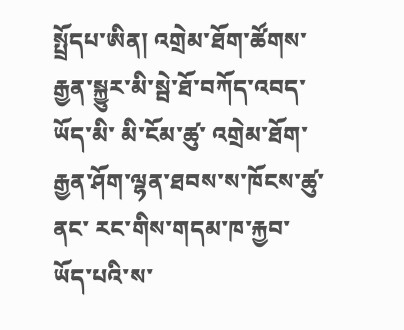སྤྲོདཔ་ཨིན། འགྲེམ་ཐོག་ཚོགས་རྒྱན་སྐྱུར་མི་སྦེ་ཐོ་བཀོད་འབད་ཡོད་མི་ མི་ངོམ་ཚུ་ འགྲེམ་ཐོག་རྒྱན་ཤོག་ལྷན་ཐབས་ས་ཁོངས་ཚུ་ནང་ རང་གིས་གདམ་ཁ་རྐྱབ་ཡོད་པའི་ས་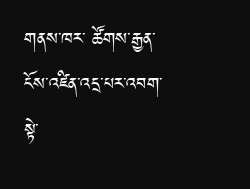གནས་ཁར་ ཚོགས་རྒྱན་ངོས་འཛིན་འདྲ་པར་འབག་སྟེ་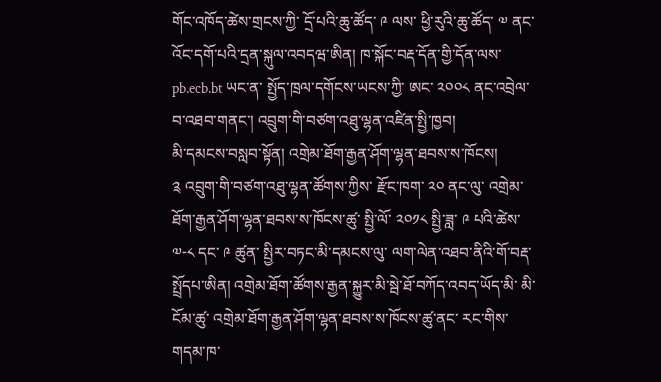གོང་འཁོད་ཚེས་གྲངས་ཀྱི་ དྲོ་པའི་ཆུ་ཚོད་ ༩ ལས་ ཕྱི་རུའི་ཆུ་ཚོད་ ༧ ནང་འོང་དགོ་པའི་དྲན་སྐུལ་འབདཝ་ཨིན། ཁ་སྐོང་བརྡ་དོན་གྱི་དོན་ལས་ pb.ecb.bt ཡང་ན་ སྤྱོད་ཁྲལ་དགོངས་ཡངས་ཀྱི་ ཨང་ ༢༠༠༨ ནང་འབྲེལ་བ་འཐབ་གནང་། འབྲུག་གི་བཙག་འཐུ་ལྷན་འཛིན་སྤྱི་ཁྱབ།
མི་དམངས་བསླབ་སྟོན། འགྲེམ་ཐོག་རྒྱན་ཤོག་ལྷན་ཐབས་ས་ཁོངས།
༉ འབྲུག་གི་བཙག་འཐུ་ལྷན་ཚོགས་ཀྱིས་ རྫོང་ཁག་ ༢༠ ནང་ལུ་ འགྲེམ་ཐོག་རྒྱན་ཤོག་ལྷན་ཐབས་ས་ཁོངས་ཚུ་ སྤྱི་ལོ་ ༢༠༡༨ སྤྱི་ཟླ་ ༩ པའི་ཚེས་ ༧-༨ དང་ ༩ ཚུན་ སྤྱིར་བཏང་མི་དམངས་ལུ་ ལག་ལེན་འཐབ་ནིའི་གོ་བརྡ་སྤྲོདཔ་ཨིན། འགྲེམ་ཐོག་ཚོགས་རྒྱན་སྐྱུར་མི་སྦེ་ཐོ་བཀོད་འབད་ཡོད་མི་ མི་ངོམ་ཚུ་ འགྲེམ་ཐོག་རྒྱན་ཤོག་ལྷན་ཐབས་ས་ཁོངས་ཚུ་ནང་ རང་གིས་གདམ་ཁ་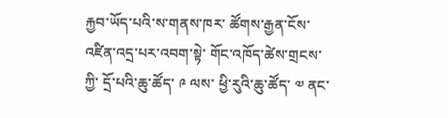རྐྱབ་ཡོད་པའི་ས་གནས་ཁར་ ཚོགས་རྒྱན་ངོས་འཛིན་འདྲ་པར་འབག་སྟེ་ གོང་འཁོད་ཚེས་གྲངས་ཀྱི་ དྲོ་པའི་ཆུ་ཚོད་ ༩ ལས་ ཕྱི་རུའི་ཆུ་ཚོད་ ༧ ནང་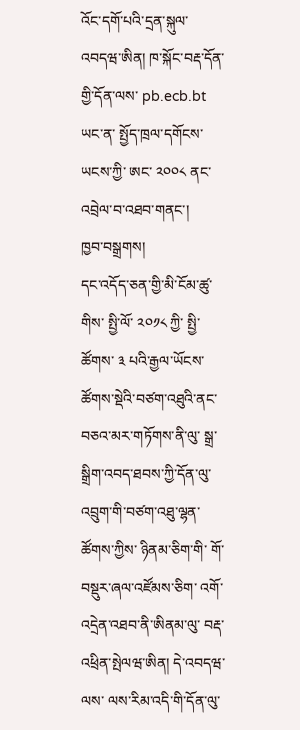འོང་དགོ་པའི་དྲན་སྐུལ་འབདཝ་ཨིན། ཁ་སྐོང་བརྡ་དོན་གྱི་དོན་ལས་ pb.ecb.bt ཡང་ན་ སྤྱོད་ཁྲལ་དགོངས་ཡངས་ཀྱི་ ཨང་ ༢༠༠༨ ནང་འབྲེལ་བ་འཐབ་གནང་།
ཁྱབ་བསྒྲགས།
དང་འདོད་ཅན་གྱི་མི་ངོམ་ཚུ་གིས་ སྤྱི་ལོ་ ༢༠༡༨ ཀྱི་ སྤྱི་ཚོགས་ ༣ པའི་རྒྱལ་ཡོངས་ཚོགས་སྡེའི་བཙག་འཐུའི་ནང་ བཅའ་མར་གཏོགས་ནི་ལུ་ སྒྲ་སྒྲིག་འབད་ཐབས་ཀྱི་དོན་ལུ་ འབྲུག་གི་བཙག་འཐུ་ལྷན་ཚོགས་ཀྱིས་ ཉིནམ་ཅིག་གི་ གོ་བསྡུར་ཞལ་འཛོམས་ཅིག་ འགོ་འདྲེན་འཐབ་ནི་ཨིནམ་ལུ་ བརྡ་འཕྲིན་སྤེལཝ་ཨིན། དེ་འབདཝ་ལས་ ལས་རིམ་འདི་གི་དོན་ལུ་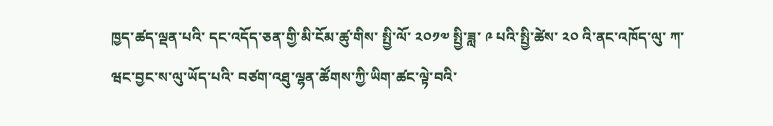ཁྱད་ཚད་ལྡན་པའི་ དང་འདོད་ཅན་གྱི་མི་ངོམ་ཚུ་གིས་ སྤྱི་ལོ་ ༢༠༡༧ སྤྱི་ཟླ་ ༩ པའི་སྤྱི་ཚེས་ ༢༠ འི་ནང་འཁོད་ལུ་ ཀ་ཝང་བྱང་ས་ལུ་ཡོད་པའི་ བཙག་འཐུ་ལྷན་ཚོགས་ཀྱི་ཡིག་ཚང་ལྟེ་བའི་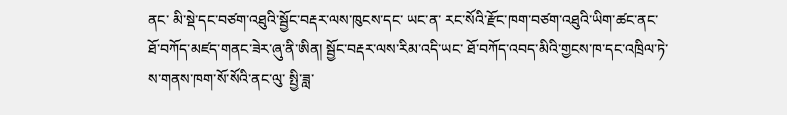ནང་ མི་སྡེ་དང་བཙག་འཐུའི་སྦྱོང་བརྡར་ལས་ཁུངས་དང་ ཡང་ན་ རང་སོའི་རྫོང་ཁག་བཙག་འཐུའི་ཡིག་ཚང་ནང་ ཐོ་བཀོད་མཛད་གནང་ཟེར་ཞུ་ནི་ཨིན། སྦྱོང་བརྡར་ལས་རིམ་འདི་ཡང་ ཐོ་བཀོད་འབད་མིའི་གྱངས་ཁ་དང་འཁྲིལ་ཏེ་ ས་གནས་ཁག་སོ་སོའི་ནང་ལུ་ སྤྱི་ཟླ་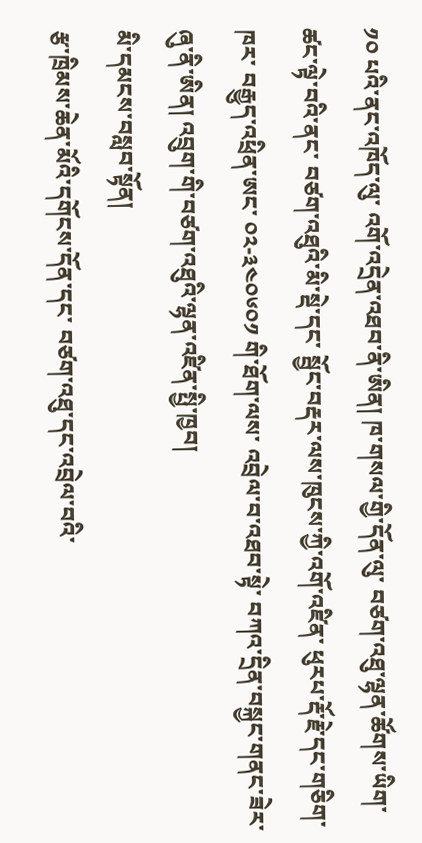༡༠ པའི་ནང་འཁོད་ལུ་ འགོ་འདྲེན་འཐབ་ནི་ཨིན། ཁ་གསལ་གྱི་དོན་ལུ་ བཙག་འཐུ་ལྷན་ཚོགས་ཡིག་ཚང་ལྟེ་བའི་ནང་ བཙག་འཐུའི་མི་སྡེ་དང་ སྦྱོང་བརྡར་ལས་ཁུངས་ཀྱི་འགོ་འཛིན་ ཕུརཔ་རྡོ་རྗེ་དང་གཅིག་ཁར་ བརྒྱུད་འཕྲིན་ཨང་ ༠༢-༣༤༠༦༠༡ གི་ཐོག་ལས་ འབྲེལ་བ་འཐབ་སྟེ་ བཀའ་དྲིན་བསྐྱང་གནང་ཟེར་ཞུ་ནི་ཨིན། འབྲུག་གི་བཙག་འཐུའི་ལྷན་འཛིན་སྤྱི་ཁྱབ།
མི་དམངས་བསླབ་སྟོན།
རྩ་ཁྲིམས་ཆེན་མོའི་དགོངས་དོན་དང་ བཙག་འཐུ་དང་འབྲེལ་བའི་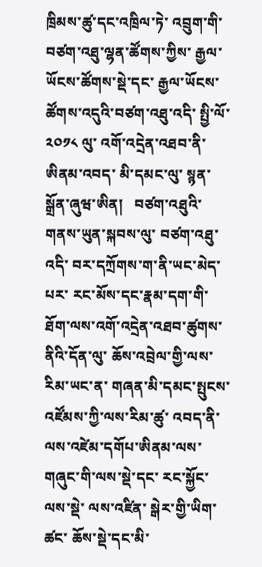ཁྲིམས་ཚུ་དང་འཁྲིལ་ཏེ་ འབྲུག་གི་བཙག་འཐུ་ལྷན་ཚོགས་ཀྱིས་ རྒྱལ་ཡོངས་ཚོགས་སྡེ་དང་ རྒྱལ་ཡོངས་ཚོགས་འདུའི་བཙག་འཐུ་འདི་ སྤྱི་ལོ་ ༢༠༡༨ ལུ་ འགོ་འདྲེན་འཐབ་ནི་ཨིནམ་འབད་ མི་དམང་ལུ་ སྙན་སྒྲོན་ཞུཝ་ཨིན།   བཙག་འཐུའི་གནས་ཡུན་སྐབས་ལུ་ བཙག་འཐུ་འདི་ བར་དཀྲོགས་ག་ནི་ཡང་མེད་པར་ རང་མོས་དང་རྣམ་དག་གི་ཐོག་ལས་འགོ་འདྲེན་འཐབ་ཚུགས་ནིའི་དོན་ལུ་ ཆོས་འབྲེལ་གྱི་ལས་རིམ་ཡང་ན་ གཞན་མི་དམང་སྤུངས་འཛོམས་ཀྱི་ལས་རིམ་ཚུ་ འབད་ནི་ལས་འཛེམ་དགོཔ་ཨིནམ་ལས་ གཞུང་གི་ལས་སྡེ་དང་ རང་སྐྱོང་ལས་སྡེ་ ལས་འཛིན་ སྒེར་གྱི་ཡིག་ཚང་ ཆོས་སྡེ་དང་མི་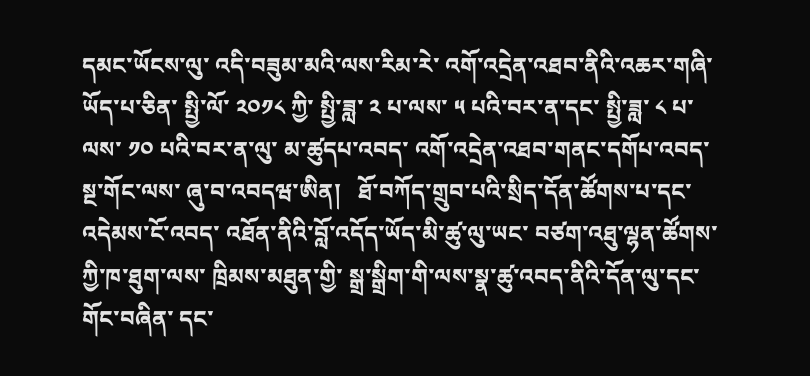དམང་ཡོངས་ལུ་ འདི་བཟུམ་མའི་ལས་རིམ་རེ་ འགོ་འདྲེན་འཐབ་ནིའི་འཆར་གཞི་ཡོད་པ་ཅིན་ སྤྱི་ལོ་ ༢༠༡༨ ཀྱི་ སྤྱི་ཟླ་ ༢ པ་ལས་ ༥ པའི་བར་ན་དང་ སྤྱི་ཟླ་ ༨ པ་ལས་ ༡༠ པའི་བར་ན་ལུ་ མ་ཚུདཔ་འབད་ འགོ་འདྲེན་འཐབ་གནང་དགོཔ་འབད་ སྔ་གོང་ལས་ ཞུ་བ་འབདཝ་ཨིན།   ཐོ་བཀོད་གྲུབ་པའི་སྲིད་དོན་ཚོགས་པ་དང་ འདེམས་ངོ་འབད་ འཐོན་ནིའི་བློ་འདོད་ཡོད་མི་ཚུ་ལུ་ཡང་ བཙག་འཐུ་ལྷན་ཚོགས་ཀྱི་ཁ་ཐུག་ལས་ ཁྲིམས་མཐུན་གྱི་ སྒྲ་སྒྲིག་གི་ལས་སྣ་ཚུ་འབད་ནིའི་དོན་ལུ་དང་ གོང་བཞིན་ དང་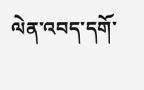ལེན་འབད་དགོ་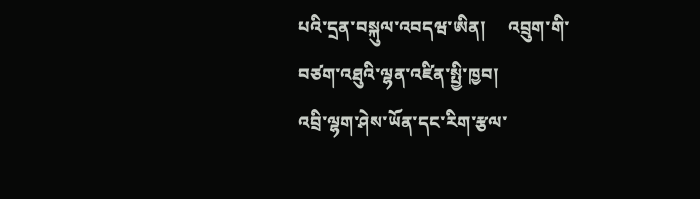པའི་དྲན་བསྐུལ་འབདཝ་ཨིན།     འབྲུག་གི་བཙག་འཐུའི་ལྷན་འཛིན་སྤྱི་ཁྱབ།
འབྲི་ལྷག་ཤེས་ཡོན་དང་རིག་རྩལ་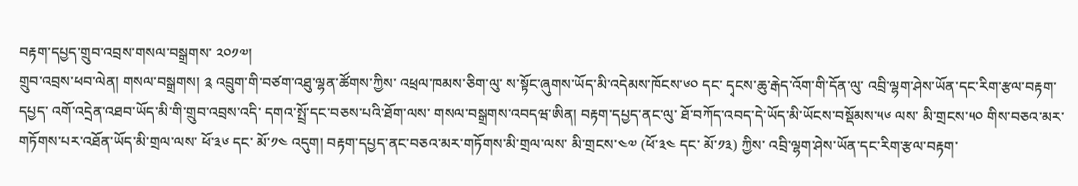བརྟག་དཔྱད་གྲུབ་འབྲས་གསལ་བསྒྲགས་ ༢༠༡༧།
གྲུབ་འབྲས་ཕབ་ལེན། གསལ་བསྒྲགས། ༉ འབྲུག་གི་བཙག་འཐུ་ལྷན་ཚོགས་ཀྱིས་ འཕྲལ་ཁམས་ཅིག་ལུ་ ས་སྟོང་ཞུགས་ཡོད་མི་འདེམས་ཁོངས་༦༠ དང་ དྭངས་ཆུ་རྒེད་འོག་གི་དོན་ལུ་ འབྲི་ལྷག་ཤེས་ཡོན་དང་རིག་རྩལ་བརྟག་དཔྱད་ འགོ་འདྲེན་འཐབ་ཡོད་མི་གི་གྲུབ་འབྲས་འདི་ དགའ་སྤྲོ་དང་བཅས་པའི་ཐོག་ལས་ གསལ་བསྒྲགས་འབདཝ་ཨིན། བརྟག་དཔྱད་ནང་ལུ་ ཐོ་བཀོད་འབད་དེ་ཡོད་མི་ཡོངས་བསྡོམས་༥༦ ལས་ མི་གྲངས་༥༠ གིས་བཅའ་མར་གཏོགས་པར་འཐོན་ཡོད་མི་གྲལ་ལས་ ཕོ་༣༦ དང་ མོ་༡༤ འདུག། བརྟག་དཔྱད་ནང་བཅའ་མར་གཏོགས་མི་གྲལ་ལས་ མི་གྲངས་༤༧ (ཕོ་༣༤ དང་ མོ་༡༣) ཀྱིས་ འབྲི་ལྷག་ཤེས་ཡོན་དང་རིག་རྩལ་བརྟག་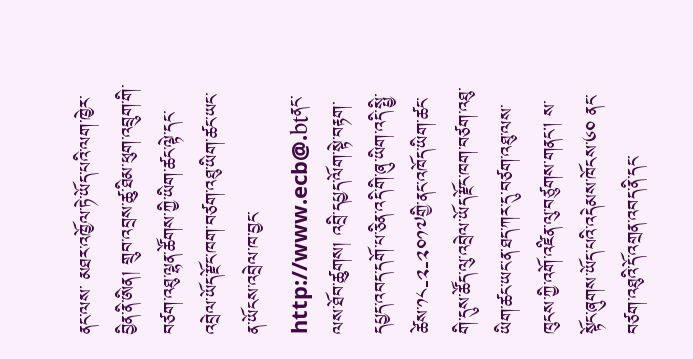ནང་ལས་ མཐར་འཁྱོལ་ཏེ་ཡོད་པའི་ལག་ཁྱེར་བྱིན་ནི་ཨིན། གྲུབ་འབྲས་ཚུ་ཐིམ་ཕུག་འབྲུག་གི་བཙག་འཐུ་ལྷན་ཚོགས་ཀྱི་ཡིག་ཚང་ལྟེ་དང་འབྲེལ་ཡོད་རྫོང་ཁག་བཙག་འཐུ་ཡིག་ཚང་ཡང་ན་ཡོངས་འབྲེལ་ཁ་བྱང་http://www.ecb@.btནང་ལས་ཐོབ་ཚུགས། འབྲི་དཔྱད་ལོག་སྟེ་བརྟག་དཔྱད་འབད་དགོ་པ་ཅིན་འདི་གི་ཞུ་ཡིག་འདི་སྤྱི་ཚེས་༡༨-༢-༢༠༡༧གྱི་ནང་འཁོད་ཡིག་ཚང་གི་དུས་ཚོད་ལུ་འབྲེལ་ཡོད་རྫོང་ཁག་བཙག་འཐུ་ཡིག་ཚང་ཡང་ན་ཐད་ཀར་དུ་བཙག་འཐུ་ལས་ཁུངས་ཀྱི་འགོ་འཛིན་ལུ་བཙུགས་གནང། ས་སྟོང་ཞུགས་ཡོད་པའི་འདེམས་ཁོངས་༦༠ ནང་ བཙག་འཐུའི་དོ་འགྲན་འབད་ནི་དང་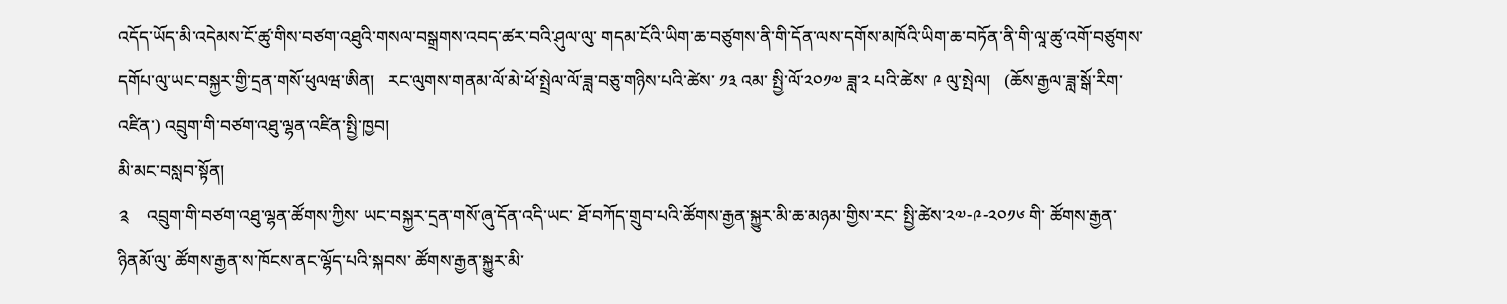འདོད་ཡོད་མི་འདེམས་ངོ་ཚུ་གིས་བཙག་འཐུའི་གསལ་བསྒྲགས་འབད་ཚར་བའི་ཤུལ་ལུ་ གདམ་ངོའི་ཡིག་ཆ་བཙུགས་ནི་གི་དོན་ལས་དགོས་མཁོའི་ཡིག་ཆ་བཏོན་ནི་གི་ལཱ་ཚུ་འགོ་བཙུགས་དགོཔ་ལུ་ཡང་བསྐྱར་གྱི་དྲན་གསོ་ཕུལཝ་ཨིན།   རང་ལུགས་གནམ་ལོ་མེ་ཕོ་སྤྲེལ་ལོ་ཟླ་བཅུ་གཉིས་པའི་ཚེས་ ༡༣ འམ་ སྤྱི་ལོ་༢༠༡༧ ཟླ་༢ པའི་ཚེས་ ༩ ལུ་སྤེལ།   (ཆོས་རྒྱལ་ཟླ་སྒོ་རིག་འཛིན་) འབྲུག་གི་བཙག་འཐུ་ལྷན་འཛིན་སྤྱི་ཁྱབ།
མི་མང་བསླབ་སྟོན།
༉    འབྲུག་གི་བཙག་འཐུ་ལྷན་ཚོགས་ཀྱིས་ ཡང་བསྐྱར་དྲན་གསོ་ཞུ་དོན་འདི་ཡང་ ཐོ་བཀོད་གྲུབ་པའི་ཚོགས་རྒྱན་སྐྱུར་མི་ཆ་མཉམ་གྱིས་རང་ སྤྱི་ཚེས་༢༧-༩-༢༠༡༦ གི་ ཚོགས་རྒྱན་ཉིནམོ་ལུ་ ཚོགས་རྒྱན་ས་ཁོངས་ནང་ལྷོད་པའི་སྐབས་ ཚོགས་རྒྱན་སྐྱུར་མི་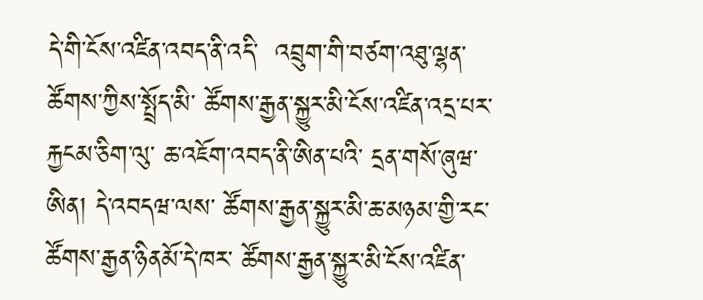དེ་གི་ངོས་འཛིན་འབད་ནི་འདི་  འབྲུག་གི་བཙག་འཐུ་ལྷན་ཚོགས་ཀྱིས་སྤྲོད་མི་ ཚོགས་རྒྱན་སྐྱུར་མི་ངོས་འཛིན་འདྲ་པར་ རྐྱངམ་ཅིག་ལུ་ ཆ་འཇོག་འབད་ནི་ཨིན་པའི་ དྲན་གསོ་ཞུཝ་ཨིན། དེ་འབདཝ་ལས་ ཚོགས་རྒྱན་སྐྱུར་མི་ཆ་མཉམ་གྱི་རང་ ཚོགས་རྒྱན་ཉིནམོ་དེ་ཁར་ ཚོགས་རྒྱན་སྐྱུར་མི་ངོས་འཛིན་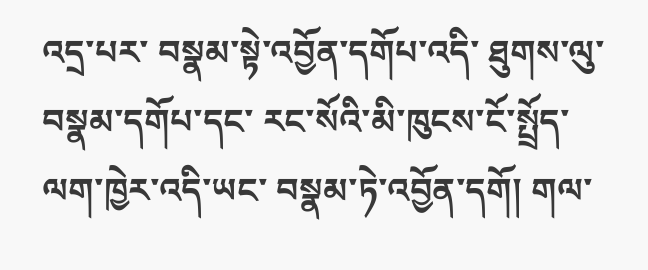འདྲ་པར་ བསྣམ་སྟེ་འབྱོན་དགོཔ་འདི་ ཐུགས་ལུ་བསྣམ་དགོཔ་དང་ རང་སོའི་མི་ཁུངས་ངོ་སྤྲོད་ལག་ཁྱེར་འདི་ཡང་ བསྣམ་ཏེ་འབྱོན་དགོ། གལ་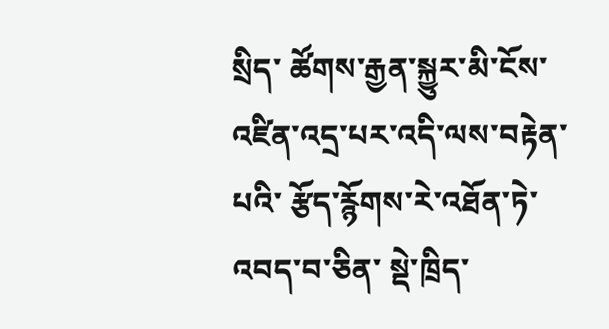སྲིད་ ཚོགས་རྒྱན་སྐྱུར་མི་ངོས་འཛིན་འདྲ་པར་འདི་ལས་བརྟེན་པའི་ རྩོད་རྙོགས་རེ་འཐོན་ཏེ་འབད་བ་ཅིན་ སྡེ་ཁྲིད་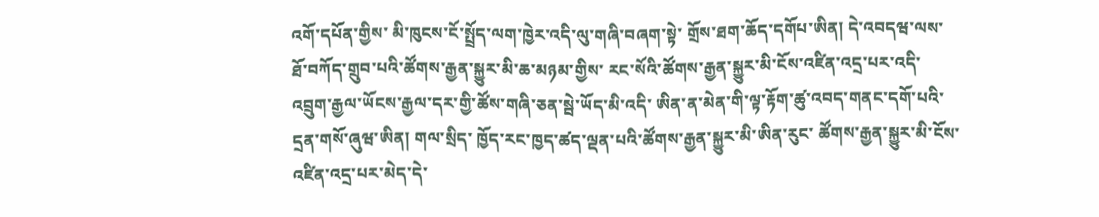འགོ་དཔོན་གྱིས་ མི་ཁུངས་ངོ་སྤྲོད་ལག་ཁྱེར་འདི་ལུ་གཞི་བཞག་སྟེ་ གྲོས་ཐག་ཆོད་དགོཔ་ཨིན། དེ་འབདཝ་ལས་ ཐོ་བཀོད་གྲུབ་པའི་ཚོགས་རྒྱན་སྐྱུར་མི་ཆ་མཉམ་གྱིས་ རང་སོའི་ཚོགས་རྒྱན་སྐྱུར་མི་ངོས་འཛིན་འདྲ་པར་འདི་ འབྲུག་རྒྱལ་ཡོངས་རྒྱལ་དར་གྱི་ཚོས་གཞི་ཅན་སྦེ་ཡོད་མི་འདི་ ཨིན་ན་མེན་གི་ལྟ་རྟོག་ཚུ་འབད་གནང་དགོ་པའི་ དྲན་གསོ་ཞུཝ་ཨིན། གལ་སྲིད་ ཁྱོད་རང་ཁྱད་ཚད་ལྡན་པའི་ཚོགས་རྒྱན་སྐྱུར་མི་ཨིན་རུང་ ཚོགས་རྒྱན་སྐྱུར་མི་ངོས་འཛིན་འདྲ་པར་མེད་དེ་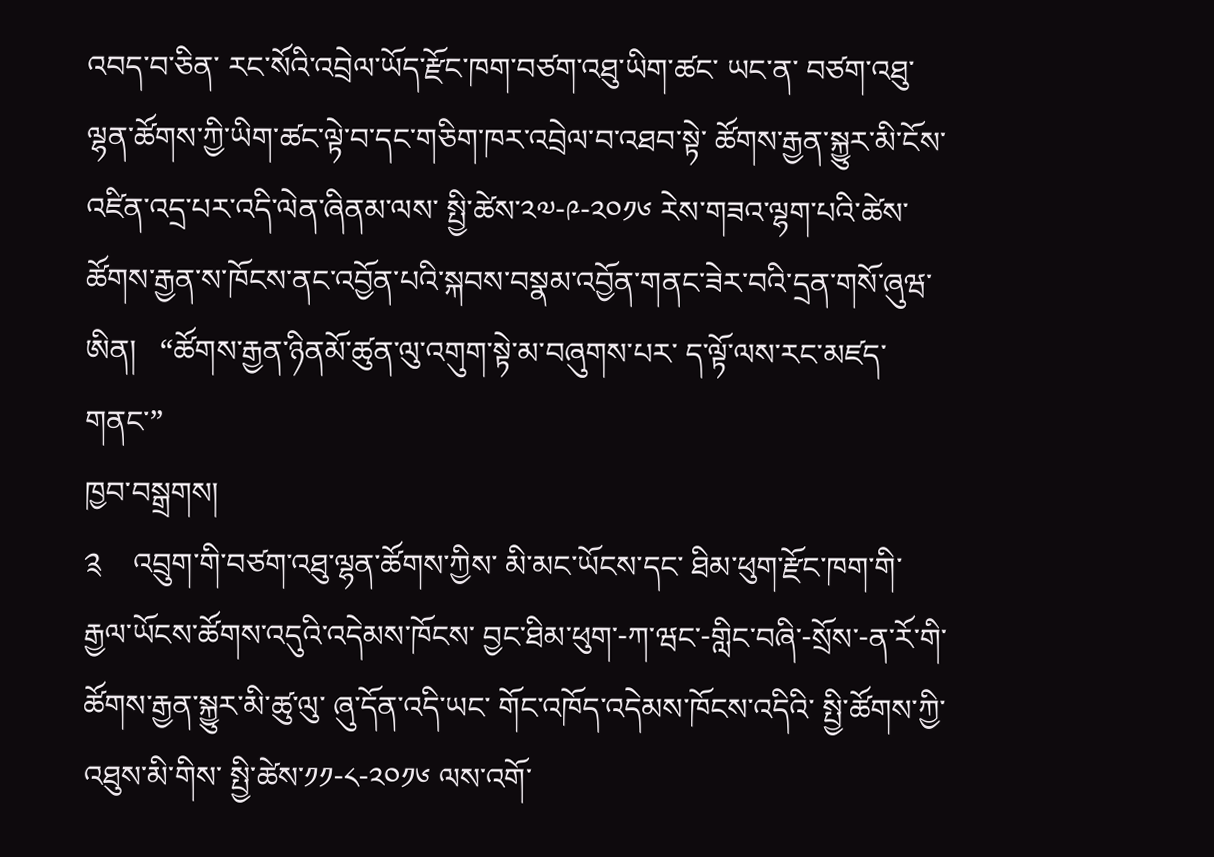འབད་བ་ཅིན་ རང་སོའི་འབྲེལ་ཡོད་རྫོང་ཁག་བཙག་འཐུ་ཡིག་ཚང་ ཡང་ན་ བཙག་འཐུ་ལྷན་ཚོགས་ཀྱི་ཡིག་ཚང་ལྟེ་བ་དང་གཅིག་ཁར་འབྲེལ་བ་འཐབ་སྟེ་ ཚོགས་རྒྱན་སྐྱུར་མི་ངོས་འཛིན་འདྲ་པར་འདི་ལེན་ཞིནམ་ལས་ སྤྱི་ཚེས་༢༧-༩-༢༠༡༦ རེས་གཟའ་ལྷག་པའི་ཚེས་ ཚོགས་རྒྱན་ས་ཁོངས་ནང་འབྱོན་པའི་སྐབས་བསྣམ་འབྱོན་གནང་ཟེར་བའི་དྲན་གསོ་ཞུཝ་ཨིན།   “ཚོགས་རྒྱན་ཉིནམོ་ཚུན་ལུ་འགུག་སྟེ་མ་བཞུགས་པར་ ད་ལྟོ་ལས་རང་མཛད་གནང་”
ཁྱབ་བསྒྲགས།
༉    འབྲུག་གི་བཙག་འཐུ་ལྷན་ཚོགས་ཀྱིས་ མི་མང་ཡོངས་དང་ ཐིམ་ཕུག་རྫོང་ཁག་གི་ རྒྱལ་ཡོངས་ཚོགས་འདུའི་འདེམས་ཁོངས་ བྱང་ཐིམ་ཕུག་-ཀ་ཝང་-གླིང་བཞི་-སྲོས་-ན་རོ་གི་ཚོགས་རྒྱན་སྐྱུར་མི་ཚུ་ལུ་ ཞུ་དོན་འདི་ཡང་ གོང་འཁོད་འདེམས་ཁོངས་འདིའི་ སྤྱི་ཚོགས་ཀྱི་འཐུས་མི་གིས་ སྤྱི་ཚེས་༡༡-༨-༢༠༡༦ ལས་འགོ་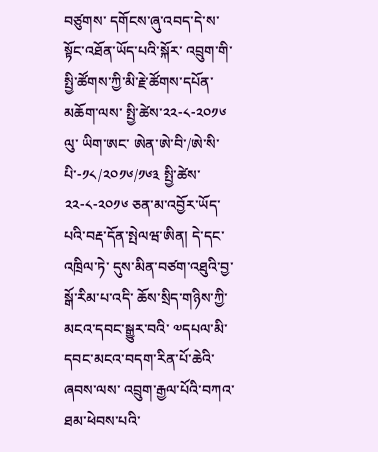བཙུགས་ དགོངས་ཞུ་འབད་དེ་ས་སྟོང་འཐོན་ཡོད་པའི་སྐོར་ འབྲུག་གི་སྤྱི་ཚོགས་ཀྱི་མི་རྗེ་ཚོགས་དཔོན་མཆོག་ལས་ སྤྱི་ཚེས་༢༢-༨-༢༠༡༦ ལུ་ ཡིག་ཨང་ ཨེན་ཨེ་བི་/ཨེ་སི་པི་-༡༨/༢༠༡༦/༡༦༣ སྤྱི་ཚེས་༢༢-༨-༢༠༡༦ ཅན་མ་འབྱོར་ཡོད་པའི་བརྡ་དོན་སྤེལཝ་ཨིན། དེ་དང་འཁྲིལ་ཏེ་ དུས་མིན་བཙག་འཐུའི་བྱ་སྒོ་རིམ་པ་འདི་ ཆོས་སྲིད་གཉིས་ཀྱི་མངའ་དབང་སྒྱུར་བའི་ ༧དཔལ་མི་དབང་མངའ་བདག་རིན་པོ་ཆེའི་ཞབས་ལས་ འབྲུག་རྒྱལ་པོའི་བཀའ་ཐམ་ཕེབས་པའི་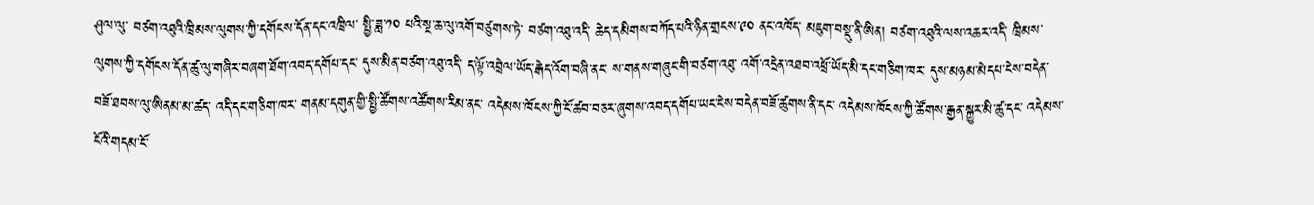ཤུལ་ལུ་ བཙག་འཐུའི་ཁྲིམས་ལུགས་ཀྱི་དགོངས་དོན་དང་འཁྲིལ་ སྤྱི་ཟླ་༡༠ པའི་སྔ་ཆ་ལུ་འགོ་བཙུགས་ཏེ་ བཙག་འཐུ་འདི་ ཆེད་དམིགས་བཀོད་པའི་ཉིན་གྲངས་༩༠ ནང་འཁོད་ མཇུག་བསྡུ་ནི་ཨིན། བཙག་འཐུའི་ལས་འཆར་འདི་ ཁྲིམས་ལུགས་ཀྱི་དགོངས་དོན་ཚུ་ལུ་གཞིར་བཞག་ཐོག་འབད་དགོཔ་དང་ དུས་མིན་བཙག་འཐུ་འདི་ ད་ལྟོ་འབྲེལ་ཡོད་རྒེད་འོག་བཞི་ནང་ ས་གནས་གཞུང་གི་བཙག་འཐུ་ འགོ་འདྲེན་འཐབ་འཕྲོ་ཡོད་མི་དང་གཅིག་ཁར་ དུས་མཉམ་མེདཔ་ངེས་བདེན་བཟོ་ཐབས་ལུ་ཨིནམ་མ་ཚད་ འདི་དང་གཅིག་ཁར་ གནམ་དགུན་གྱི་སྤྱི་ཚོགས་འཚོགས་རིམ་ནང་ འདེམས་ཁོངས་ཀྱི་ངོ་ཚབ་བཅར་ཞུགས་འབད་དགོཔ་ཡང་ངེས་བདེན་བཟོ་ཚུགས་ནི་དང་ འདེམས་ཁོངས་ཀྱི་ཚོགས་རྒྱན་སྐྱུར་མི་ཚུ་དང་ འདེམས་ངོའི་གདམ་ངོ་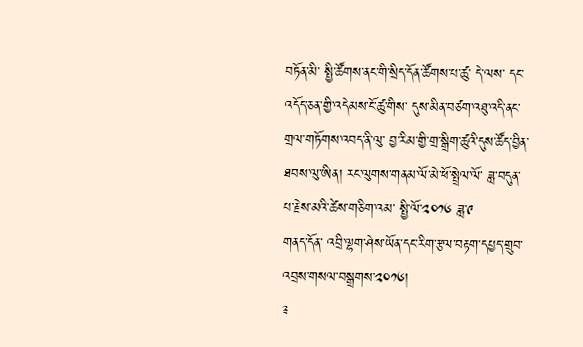བཏོན་མི་ སྤྱི་ཚོགས་ནང་གི་སྲིད་དོན་ཚོགས་པ་ཚུ་ དེ་ལས་ དང་འདོད་ཅན་གྱི་འདེམས་ངོ་ཚུ་གིས་ དུས་མིན་བཙག་འཐུ་འདི་ནང་ གྲལ་གཏོགས་འབད་ནི་ལུ་ བྱ་རིམ་གྱི་གྲ་སྒྲིག་ཚུའི་དུས་ཚོད་བྱིན་ཐབས་ལུ་ཨིན། རང་ལུགས་གནམ་ལོ་མེ་ཕོ་སྤྲེལ་ལོ་ ཟླ་བདུན་པ་རྗེས་མའི་ཚེས་གཅིག་འམ་ སྤྱི་ལོ་༢༠༡༦ ཟླ་༩
གནད་དོན་ འབྲི་ལྷག་ཤེས་ཡོན་དང་རིག་རྩལ་བརྟག་དཔྱད་གྲུབ་འབྲས་གསལ་བསྒྲགས་༢༠༡༦།
༉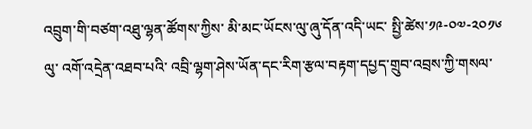འབྲུག་གི་བཙག་འཐུ་ལྷན་ཚོགས་ཀྱིས་ མི་མང་ཡོངས་ལུ་ཞུ་དོན་འདི་ཡང་ སྤྱི་ཚེས་༡༩-༠༧-༢༠༡༦ ལུ་ འགོ་འདྲེན་འཐབ་པའི་ འབྲི་ལྷག་ཤེས་ཡོན་དང་རིག་རྩལ་བརྟག་དཔྱད་གྲུབ་འབྲས་ཀྱི་གསལ་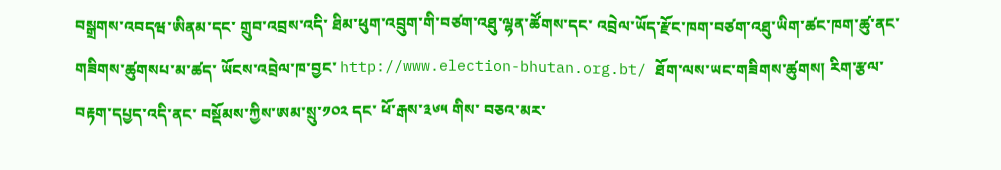བསྒྲགས་འབདཝ་ཨིནམ་དང་ གྲུབ་འབྲས་འདི་ ཐིམ་ཕུག་འབྲུག་གི་བཙག་འཐུ་ལྷན་ཚོགས་དང་ འབྲེལ་ཡོད་རྫོང་ཁག་བཙག་འཐུ་ཡིག་ཚང་ཁག་ཚུ་ནང་གཟིགས་ཚུགསཔ་མ་ཚད་ ཡོངས་འབྲེལ་ཁ་བྱང་ http://www.election-bhutan.org.bt/ ཐོག་ལས་ཡང་གཟིགས་ཚུགས། རིག་རྩལ་བརྟག་དཔྱད་འདི་ནང་ བསྡོམས་ཀྱིས་ཨམ་སྲུ་༡༠༢ དང་ ཕོ་རྒས་༣༦༥ གིས་ བཅའ་མར་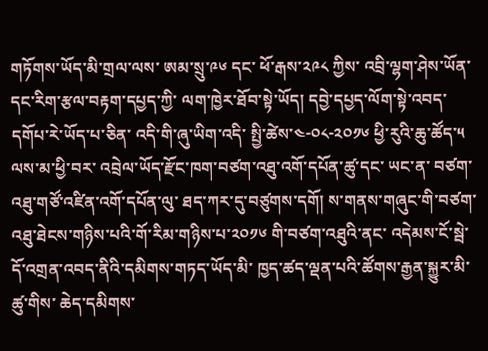གཏོགས་ཡོད་མི་གྲལ་ལས་ ཨམ་སྲུ་༩༦ དང་ ཕོ་རྒས་༢༩༨ ཀྱིས་ འབྲི་ལྷག་ཤེས་ཡོན་དང་རིག་རྩལ་བརྟག་དཔྱད་ཀྱི་ ལག་ཁྱེར་ཐོབ་སྟེ་ཡོད། དབྱེ་དཔྱད་ལོག་སྟེ་འབད་དགོཔ་རེ་ཡོད་པ་ཅིན་ འདི་གི་ཞུ་ཡིག་འདི་ སྤྱི་ཚེས་༤-༠༨-༢༠༡༦ ཕྱི་རུའི་ཆུ་ཚོད་༥ ལས་མ་ཕྱི་བར་ འབྲེལ་ཡོད་རྫོང་ཁག་བཙག་འཐུ་འགོ་དཔོན་ཚུ་དང་ ཡང་ན་ བཙག་འཐུ་གཙོ་འཛིན་འགོ་དཔོན་ལུ་ ཐད་ཀར་དུ་བཙུགས་དགོ། ས་གནས་གཞུང་གི་བཙག་འཐུ་ཐེངས་གཉིས་པའི་གོ་རིམ་གཉིས་པ་༢༠༡༦ གི་བཙག་འཐུའི་ནང་ འདེམས་ངོ་སྦེ་དོ་འགྲན་འབད་ནིའི་དམིགས་གཏད་ཡོད་མི་ ཁྱད་ཚད་ལྡན་པའི་ཚོགས་རྒྱན་སྐྱུར་མི་ཚུ་གིས་ ཆེད་དམིགས་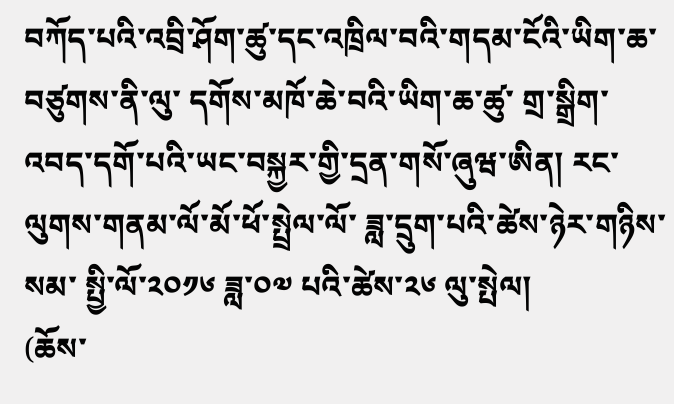བཀོད་པའི་འབྲི་ཤོག་ཚུ་དང་འཁྲིལ་བའི་གདམ་ངོའི་ཡིག་ཆ་བཙུགས་ནི་ལུ་ དགོས་མཁོ་ཆེ་བའི་ཡིག་ཆ་ཚུ་ གྲ་སྒྲིག་འབད་དགོ་པའི་ཡང་བསྐྱར་གྱི་དྲན་གསོ་ཞུཝ་ཨིན། རང་ལུགས་གནམ་ལོ་མོ་ཕོ་སྤྲེལ་ལོ་ ཟླ་དྲུག་པའི་ཚེས་ཉེར་གཉིས་སམ་ སྤྱི་ལོ་༢༠༡༦ ཟླ་༠༧ པའི་ཚེས་༢༦ ལུ་སྤེལ།           (ཆོས་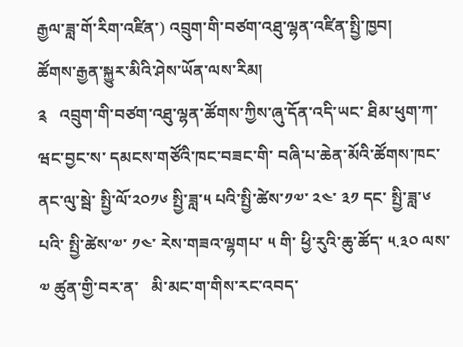རྒྱལ་ཟླ་གོ་རིག་འཛིན་) འབྲུག་གི་བཙག་འཐུ་ལྷན་འཛིན་སྤྱི་ཁྱབ།
ཚོགས་རྒྱན་སྐྱུར་མིའི་ཤེས་ཡོན་ལས་རིམ།
༉   འབྲུག་གི་བཙག་འཐུ་ལྷན་ཚོགས་ཀྱིས་ཞུ་དོན་འདི་ཡང་ ཐིམ་ཕུག་ཀ་ཝང་བྱང་ས་ དམངས་གཙོའི་ཁང་བཟང་གི་ བཞི་པ་ཆེན་མོའི་ཚོགས་ཁང་ནང་ལུ་སྦེ་ སྤྱི་ལོ་༢༠༡༦ སྤྱི་ཟླ་༥ པའི་སྤྱི་ཚེས་༡༧་ ༢༤་ ༣༡ དང་ སྤྱི་ཟླ་༦ པའི་ སྤྱི་ཚེས་༧་ ༡༤་ རེས་གཟའ་ལྷགཔ་ ༥ གི་ ཕྱི་རུའི་ཆུ་ཚོད་ ༥.༣༠ ལས་ ༧ ཚུན་གྱི་བར་ན་   མི་མང་ག་གིས་རང་འབད་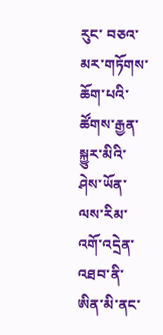རུང་ བཅའ་མར་གཏོགས་ཆོག་པའི་ ཚོགས་རྒྱན་སྐྱུར་མིའི་ཤེས་ཡོན་ལས་རིམ་ འགོ་འདྲེན་འཐབ་ནི་ཨིན་མི་ནང་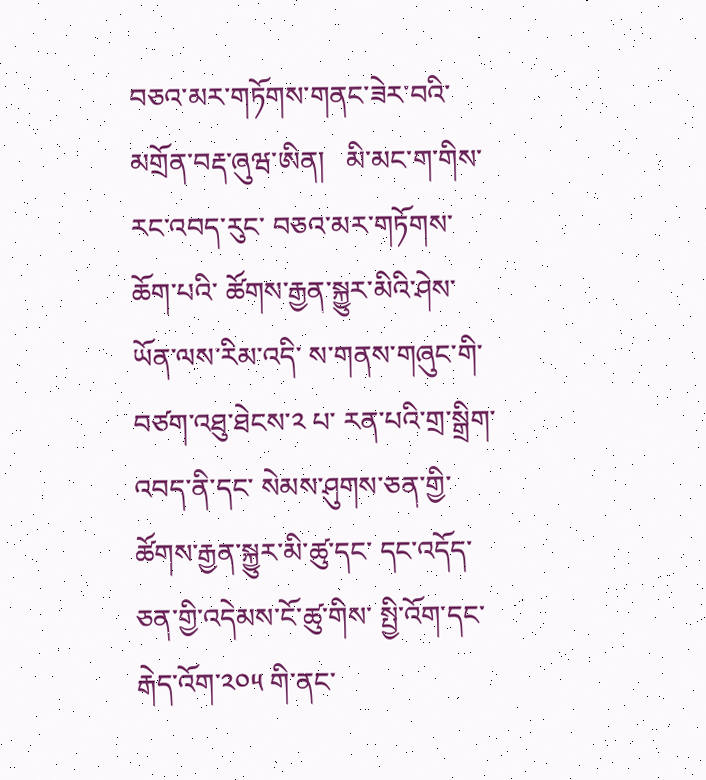བཅའ་མར་གཏོགས་གནང་ཟེར་བའི་མགྲོན་བརྡ་ཞུཝ་ཨིན།   མི་མང་ག་གིས་རང་འབད་རུང་ བཅའ་མར་གཏོགས་ཆོག་པའི་ ཚོགས་རྒྱན་སྐྱུར་མིའི་ཤེས་ཡོན་ལས་རིམ་འདི་ ས་གནས་གཞུང་གི་བཙག་འཐུ་ཐེངས་༢ པ་ རན་པའི་གྲ་སྒྲིག་འབད་ནི་དང་ སེམས་ཤུགས་ཅན་གྱི་ཚོགས་རྒྱན་སྐྱུར་མི་ཚུ་དང་ དང་འདོད་ཅན་གྱི་འདེམས་ངོ་ཚུ་གིས་ སྤྱི་འོག་དང་ རྒེད་འོག་༢༠༥ གི་ནང་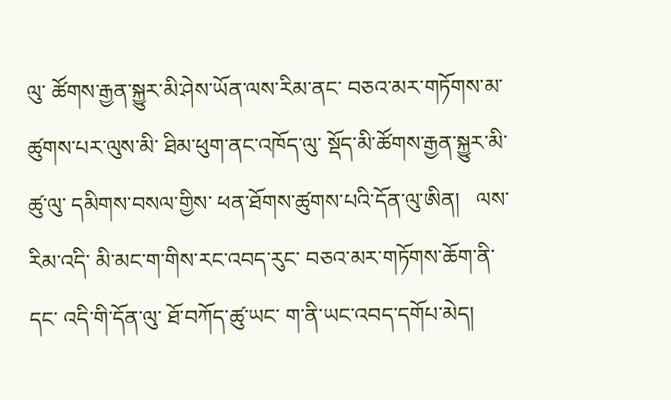ལུ་ ཚོགས་རྒྱན་སྐྱུར་མི་ཤེས་ཡོན་ལས་རིམ་ནང་ བཅའ་མར་གཏོགས་མ་ཚུགས་པར་ལུས་མི་ ཐིམ་ཕུག་ནང་འཁོད་ལུ་ སྡོད་མི་ཚོགས་རྒྱན་སྐྱུར་མི་ཚུ་ལུ་ དམིགས་བསལ་གྱིས་ ཕན་ཐོགས་ཚུགས་པའི་དོན་ལུ་ཨིན།   ལས་རིམ་འདི་ མི་མང་ག་གིས་རང་འབད་རུང་ བཅའ་མར་གཏོགས་ཆོག་ནི་དང་ འདི་གི་དོན་ལུ་ ཐོ་བཀོད་ཚུ་ཡང་ ག་ནི་ཡང་འབད་དགོཔ་མེད།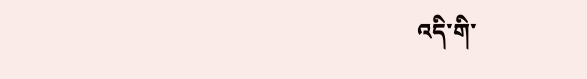འདི་གི་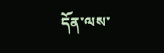དོན་ལས་